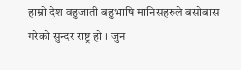हाम्रो देश वहुजाती बहुभाषि मानिसहरुले बसोबास गरेको सुन्दर राष्ट्र हो । जुन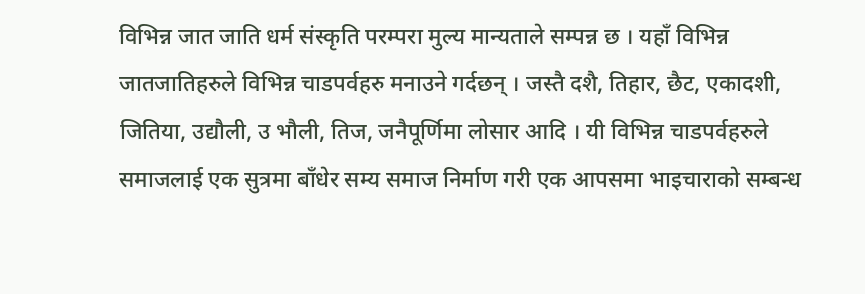विभिन्न जात जाति धर्म संस्कृति परम्परा मुल्य मान्यताले सम्पन्न छ । यहाँ विभिन्न जातजातिहरुले विभिन्न चाडपर्वहरु मनाउने गर्दछन् । जस्तै दशै, तिहार, छैट, एकादशी, जितिया, उद्यौली, उ भौली, तिज, जनैपूर्णिमा लोसार आदि । यी विभिन्न चाडपर्वहरुले समाजलाई एक सुत्रमा बाँधेर सम्य समाज निर्माण गरी एक आपसमा भाइचाराको सम्बन्ध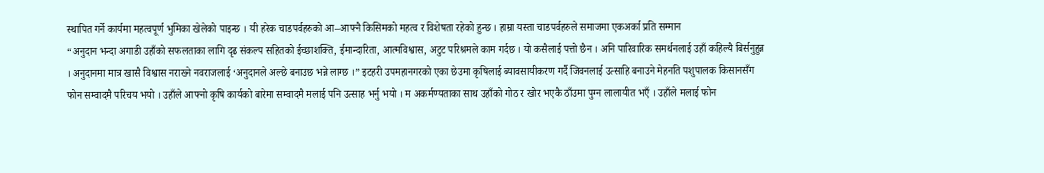स्थापित गर्ने कार्यमा महत्वपूर्ण भुमिका खेलेको पाइन्छ । यी हरेक चाडपर्वहरुको आ–आफ्नै किसिमको महत्व र विशेषता रहेको हुन्छ । हाम्रा यस्ता चाडपर्वहरुले समाजमा एकअर्का प्रति सम्मान
“अनुदान भन्दा अगाडी उहाँको सफलताका लागि दृढ संकल्प सहितको ईच्छाशक्ति, ईमान्दारिता, आत्मविश्वास, अटुट परिश्रमले काम गर्दछ । यो कसैलाई पत्तो छैन । अनि पारिवारिक समर्थनलाई उहाँ कहिल्यै बिर्सनुहुन्न । अनुदानमा मात्र खासै विश्वास नराख्ने नवराजलाई ‘अनुदानले अल्छे बनाउछ भन्ने लाग्छ ।” इटहरी उपमहानगरको एका छेउमा कृषिलाई ब्यावसायीकरण गर्दै जिवनलाई उत्साहि बनाउने मेहनति पशुपालक किसानसँग फोन सम्वादमै परिचय भयो । उहाँले आफ्नो कृषि कार्यको बारेमा सम्वादमै मलाई पनि उत्साह भर्नु भयो । म अकर्मण्यताका साथ उहाँको गोठ र खोर भएकै ठाँउमा पुग्न लालायीत भएँ । उहाँले मलाई फोन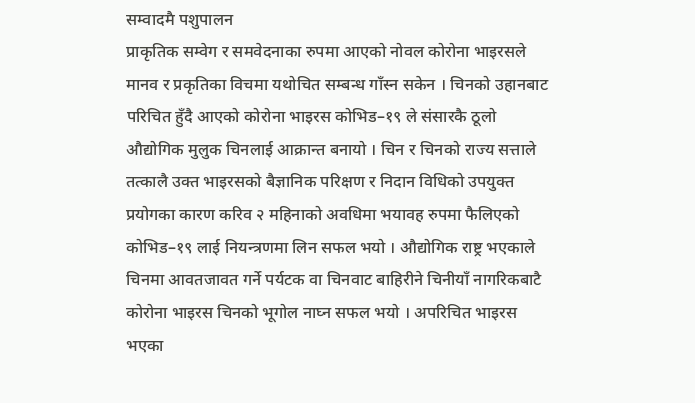सम्वादमै पशुपालन
प्राकृतिक सम्वेग र समवेदनाका रुपमा आएको नोवल कोरोना भाइरसले मानव र प्रकृतिका विचमा यथोचित सम्बन्ध गाँस्न सकेन । चिनको उहानबाट परिचित हुँदै आएको कोरोना भाइरस कोभिड–१९ ले संसारकै ठूलो औद्योगिक मुलुक चिनलाई आक्रान्त बनायो । चिन र चिनको राज्य सत्ताले तत्कालै उक्त भाइरसको बैज्ञानिक परिक्षण र निदान विधिको उपयुक्त प्रयोगका कारण करिव २ महिनाको अवधिमा भयावह रुपमा फैलिएको कोभिड–१९ लाई नियन्त्रणमा लिन सफल भयो । औद्योगिक राष्ट्र भएकाले चिनमा आवतजावत गर्ने पर्यटक वा चिनवाट बाहिरीने चिनीयाँ नागरिकबाटै कोरोना भाइरस चिनको भूगोल नाघ्न सफल भयो । अपरिचित भाइरस भएका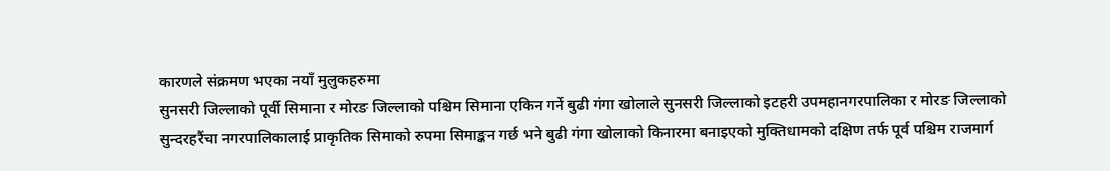कारणले संक्रमण भएका नयाँ मुलुकहरुमा
सुनसरी जिल्लाको पूर्वी सिमाना र मोरङ जिल्लाको पश्चिम सिमाना एकिन गर्ने बुढी गंगा खोलाले सुनसरी जिल्लाको इटहरी उपमहानगरपालिका र मोरङ जिल्लाको सुन्दरहरैंचा नगरपालिकालाई प्राकृतिक सिमाको रुपमा सिमाङ्कन गर्छ भने बुढी गंगा खोलाको किनारमा बनाइएको मुक्तिधामको दक्षिण तर्फ पूर्व पश्चिम राजमार्ग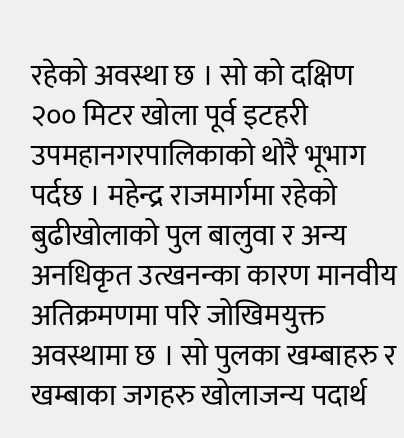रहेको अवस्था छ । सो को दक्षिण २०० मिटर खोला पूर्व इटहरी उपमहानगरपालिकाको थोरै भूभाग पर्दछ । महेन्द्र राजमार्गमा रहेको बुढीखोलाको पुल बालुवा र अन्य अनधिकृत उत्खनन्का कारण मानवीय अतिक्रमणमा परि जोखिमयुक्त अवस्थामा छ । सो पुलका खम्बाहरु र खम्बाका जगहरु खोलाजन्य पदार्थ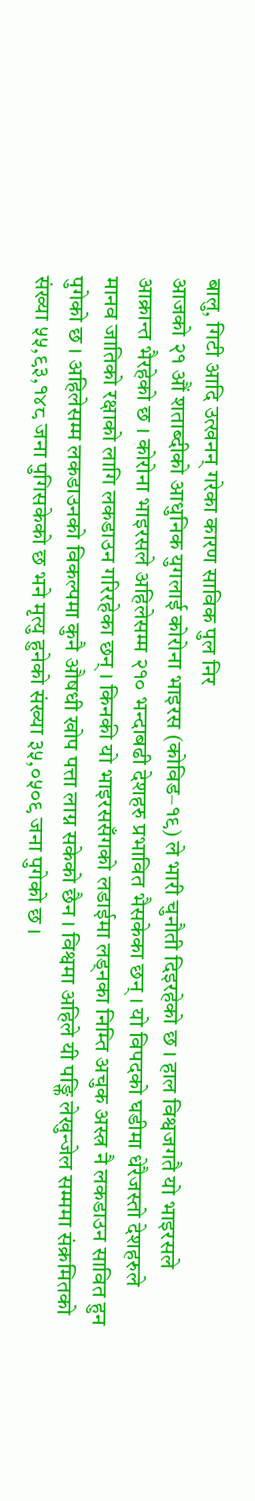बालु, गिटी आदि उत्खनन् गरेका कारण साविक पुल निर
आजको २१ औं शताब्दीको आधुनिक युगलाई कोरोना भाइरस (कोविड–१९) ले भारी चुनौती दिइरहेको छ । हाल विश्वजगतै यो भाइरसले आक्रान्त भैरहेको छ । कोरोना भाइरसले अहिलेसम्म २१० भन्दाबढी देशहरु प्रभावित भैसकेका छन् । यो विपदको घडीमा धेरैजस्तो देशहरुले मानव जातिको रक्षाको लागि लकडाउन गरिरहेका छन् । किनकी यो भाइरससँगको लडाईमा लड्नका निम्ति अचुक अस्त्र नै लकडाउन सावित हुन पुगेको छ । अहिलेसम्म लकडाउनको विकल्पमा कुनै औषधी खोप पत्ता लाग्न सकेको छैन । विश्वमा अहिले यी पङ्क्ति लेखुन्जेल सम्ममा संक्रमितको संख्या ५५,९३,१४८ जना पुगिसकेको छ भने मृत्यु हुनेको संख्या ३५,०५०९ जना पुगेको छ ।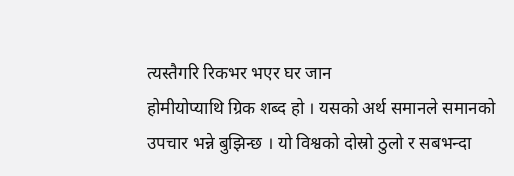त्यस्तैगरि रिकभर भएर घर जान
होमीयोप्याथि ग्रिक शब्द हो । यसको अर्थ समानले समानको उपचार भन्ने बुझिन्छ । यो विश्वको दोस्रो ठुलो र सबभन्दा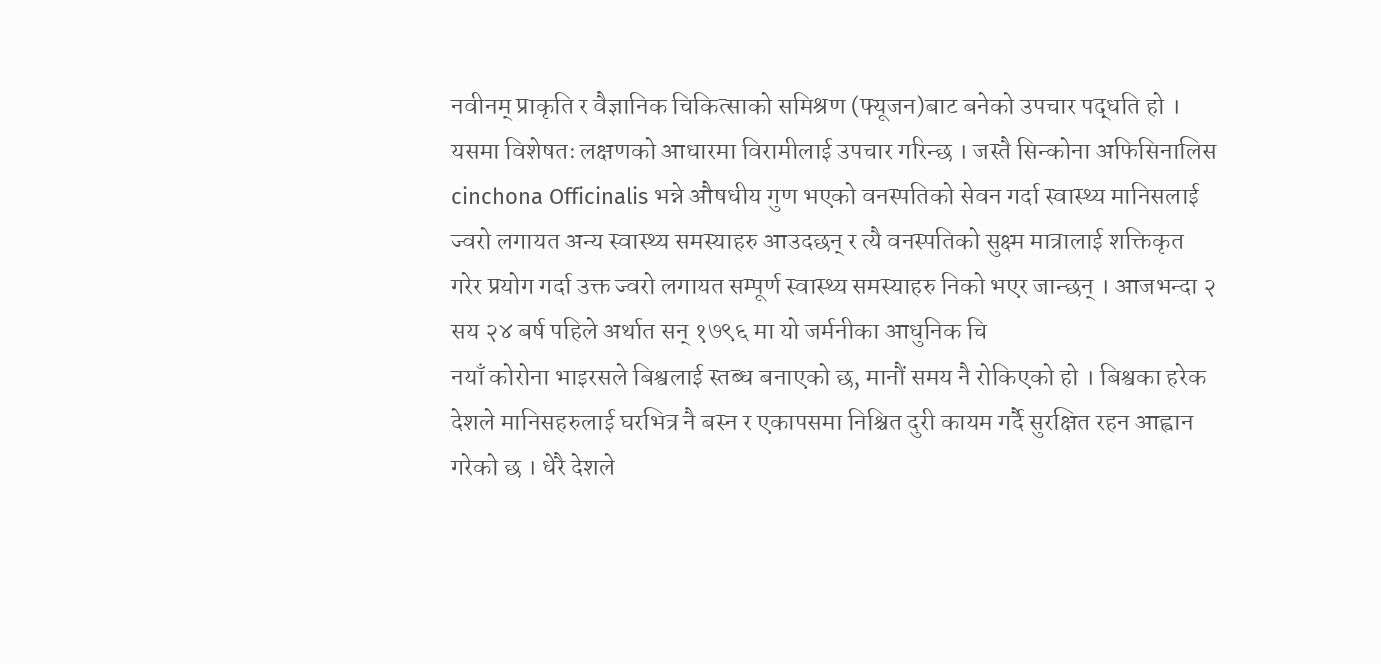नवीनम् प्राकृति र वैज्ञानिक चिकित्साको समिश्रण (फ्यूजन)बाट बनेको उपचार पद्धति हो । यसमा विशेषतः लक्षणको आधारमा विरामीलाई उपचार गरिन्छ । जस्तै सिन्कोना अफिसिनालिस cinchona Officinalis भन्ने औषधीय गुण भएको वनस्पतिको सेवन गर्दा स्वास्थ्य मानिसलाई ज्वरो लगायत अन्य स्वास्थ्य समस्याहरु आउदछन् र त्यै वनस्पतिको सुक्ष्म मात्रालाई शक्तिकृत गरेर प्रयोग गर्दा उक्त ज्वरो लगायत सम्पूर्ण स्वास्थ्य समस्याहरु निको भएर जान्छन् । आजभन्दा २ सय २४ बर्ष पहिले अर्थात सन् १७९६ मा यो जर्मनीका आधुनिक चि
नयाँ कोरोना भाइरसले बिश्वलाई स्तब्ध बनाएको छ, मानौं समय नै रोकिएको हो । बिश्वका हरेक देशले मानिसहरुलाई घरभित्र नै बस्न र एकापसमा निश्चित दुरी कायम गर्दै सुरक्षित रहन आह्वान गरेको छ । धेरै देशले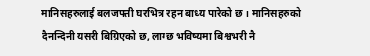मानिसहरुलाई बलजफ्ती घरभित्र रहन बाध्य पारेको छ । मानिसहरुको दैनन्दिनी यसरी बिग्रिएको छ, लाग्छ भविष्यमा बिश्वभरी नै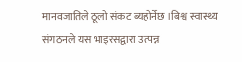मानवजातिले ठूलो संकट ब्यहोर्नेछ ।बिश्व स्वास्थ्य संगठनले यस भाइरसद्वारा उत्पन्न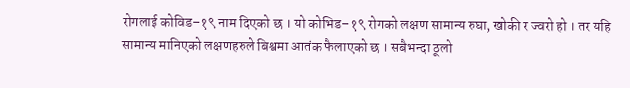रोगलाई कोविड–१९ नाम दिएको छ । यो कोभिड–१९ रोगको लक्षण सामान्य रुघा, खोकी र ज्वरो हो । तर यहि सामान्य मानिएको लक्षणहरुले बिश्वमा आतंक फैलाएको छ । सबैभन्दा ठूलो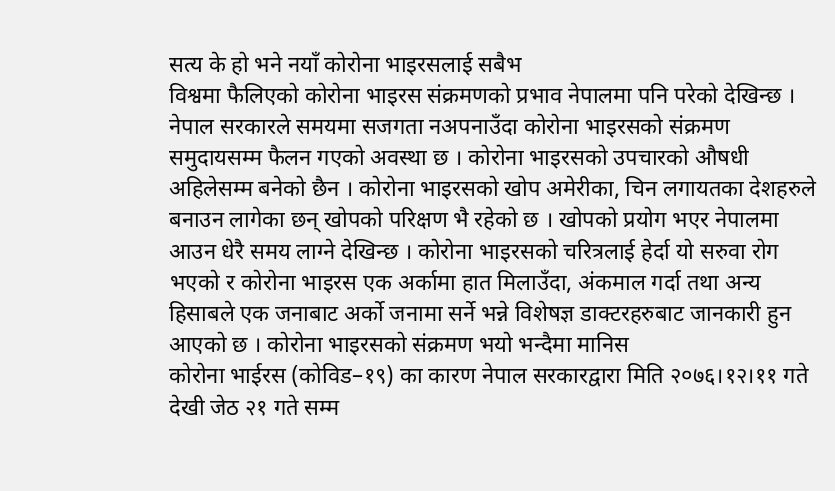सत्य के हो भने नयाँ कोरोना भाइरसलाई सबैभ
विश्वमा फैलिएको कोरोना भाइरस संक्रमणको प्रभाव नेपालमा पनि परेको देखिन्छ । नेपाल सरकारले समयमा सजगता नअपनाउँदा कोरोना भाइरसको संक्रमण समुदायसम्म फैलन गएको अवस्था छ । कोरोना भाइरसको उपचारको औषधी अहिलेसम्म बनेको छैन । कोरोना भाइरसको खोप अमेरीका, चिन लगायतका देशहरुले बनाउन लागेका छन् खोपको परिक्षण भै रहेको छ । खोपको प्रयोग भएर नेपालमा आउन धेरै समय लाग्ने देखिन्छ । कोरोना भाइरसको चरित्रलाई हेर्दा यो सरुवा रोग भएको र कोरोना भाइरस एक अर्कामा हात मिलाउँदा, अंकमाल गर्दा तथा अन्य हिसाबले एक जनाबाट अर्को जनामा सर्ने भन्ने विशेषज्ञ डाक्टरहरुबाट जानकारी हुन आएको छ । कोरोना भाइरसको संक्रमण भयो भन्दैमा मानिस
कोरोना भाईरस (कोविड–१९) का कारण नेपाल सरकारद्वारा मिति २०७६।१२।११ गते देखी जेठ २१ गते सम्म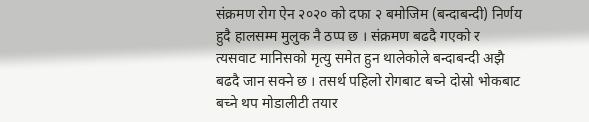संक्रमण रोग ऐन २०२० को दफा २ बमोजिम (बन्दाबन्दी) निर्णय हुदै हालसम्म मुलुक नै ठप्प छ । संक्रमण बढदै गएको र त्यसवाट मानिसको मृत्यु समेत हुन थालेकोले बन्दाबन्दी अझै बढदै जान सक्ने छ । तसर्थ पहिलो रोगबाट बच्ने दोस्रो भोकबाट बच्ने थप मोडालीटी तयार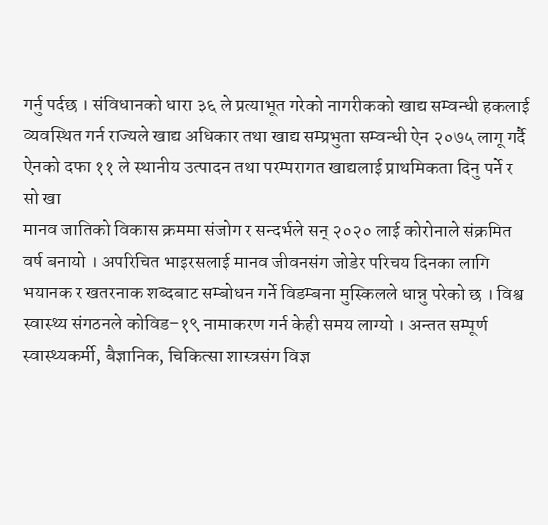गर्नु पर्दछ । संविधानको धारा ३६ ले प्रत्याभूत गरेको नागरीकको खाद्य सम्वन्धी हकलाई व्यवस्थित गर्न राज्यले खाद्य अधिकार तथा खाद्य सम्प्रभुता सम्वन्धी ऐन २०७५ लागू गर्दै ऐनको दफा ११ ले स्थानीय उत्पादन तथा परम्परागत खाद्यलाई प्राथमिकता दिनु पर्ने र सो खा
मानव जातिको विकास क्रममा संजोग र सन्दर्भले सन् २०२० लाई कोरोनाले संक्रमित वर्ष बनायो । अपरिचित भाइरसलाई मानव जीवनसंग जोडेर परिचय दिनका लागि भयानक र खतरनाक शब्दबाट सम्बोधन गर्ने विडम्बना मुस्किलले धान्नु परेको छ । विश्व स्वास्थ्य संगठनले कोविड–१९ नामाकरण गर्न केही समय लाग्यो । अन्तत सम्पूर्ण स्वास्थ्यकर्मी, बैज्ञानिक, चिकित्सा शास्त्रसंग विज्ञ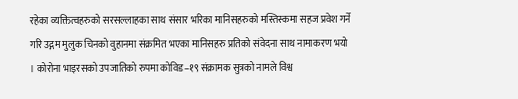रहेका व्यक्तित्वहरुको सरसल्लाहका साथ संसार भरिका मानिसहरुको मस्तिस्कमा सहज प्रवेश गर्ने गरि उद्गम मुलुक चिनको वुहानमा संक्रमित भएका मानिसहरु प्रतिको संवेदना साथ नामाकरण भयो । कोरोना भाइरसको उपजातिको रुपमा कोविड–१९ संक्रामक सुत्रको नामले विश्व